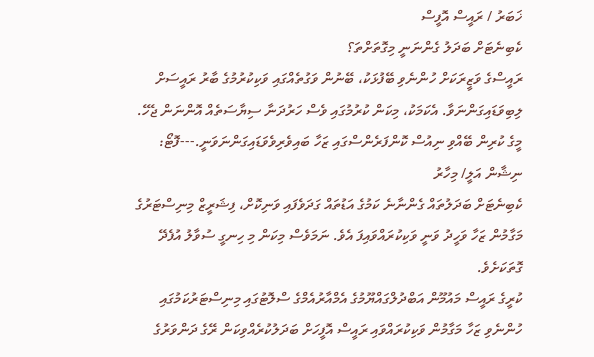ޚަބަރު / ރައީސް އޮފީސް
ކެބިނެޓަށް ބަދަލު ގެންނަނީ މިގޮތަށްތަ؟
ރައީސްގެ ވަޒީރަކަށް ހުންނެވި ބޭފުޅަކު، ބޭނުން ވަގުތެއްގައި ވަކިކުރުމުގެ ބާރު ރައީސަށް ލިބިވަޑައިގަންނަވާ. އެކަމަކު، މިކަން ކުރުމުގައި ވެސް ހަރުދަނާ ސިޔާސަތެއް އޮންނަން ޖެހޭ.
މީގެ ކުރިން ބޭއްވި ނިއުސް ކޮންފަރެންސްގައި ޒަހާ ބައިވެރިވެވަޑައިގަންނަވަނީ.---ފޮޓޯ: ނިޝާން އަލީ/ މިހާރު
ކެބިނެޓަށް ބަދަލުތައް ގެންނާނެ ކަމުގެ އަޑުތައް ގަދަވެފައި ވަނިކޮށް، ފިޝަރީޒް މިނިސްޓަރުގެ މަގާމުން ޒަހާ ވަހީދު ވަނީ ވަކިކުރައްވައިފަ އެވެ. ނަމަވެސް މިކަން މި ހިނގީ ސުވާލު އުފެދޭ ގޮތަކަށެވެ.
ކުރީގެ ރައީސް މައުމޫން އަބްދުލްގައްޔޫމުގެ އެމްއާރުއެމްގެ ސްލޮޓުގައި މިނިސްޓަރުކަމުގައި ހުންނެވި ޒަހާ މަގާމުން ވަކިކުރައްވައި ރައީސް އޮފީހަށް ބަދަލުކުރެއްވިކަން ރޭގެ ދަންވަރުގެ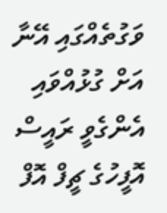ވަގުތެއްގައި އޭނާ އަށް ގުޅުއްވައި އެންގެވީ ރައީސް އޮފީހުގެ ޗީފް އޮފް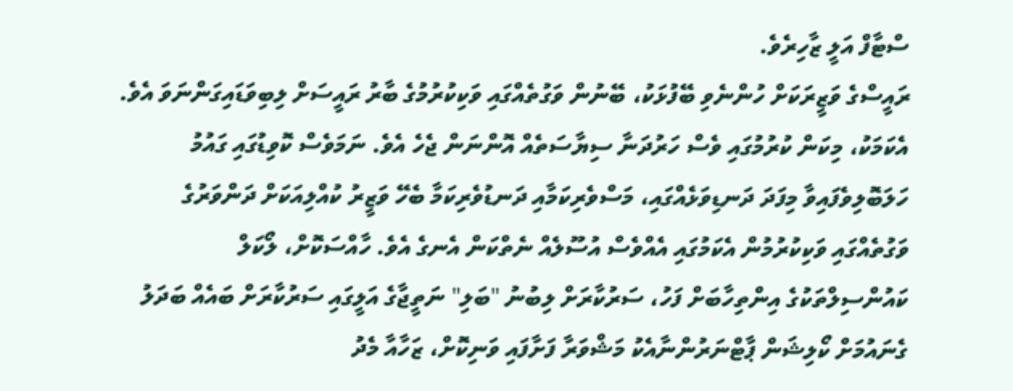ސްޓާފް އަލީ ޒާހިރެވެ.
ރައީސްގެ ވަޒީރަކަށް ހުންނެވި ބޭފުޅަކު، ބޭނުން ވަގުތެއްގައި ވަކިކުރުމުގެ ބާރު ރައީސަށް ލިބިވަޑައިގަންނަވަ އެވެ. އެކަމަކު، މިކަން ކުރުމުގައި ވެސް ހަރުދަނާ ސިޔާސަތެއް އޮންނަން ޖެހެ އެވެ. ނަމަވެސް ކޮވިޑުގައި ގައުމު ހަލަބޮލިވެފައިވާ މިފަދަ ދަނޑިވަޅެއްގައި، މަސްވެރިކަމާއި ދަނޑުވެރިކަމާ ބެހޭ ވަޒީރު ކުއްލިއަކަށް ދަންވަރުގެ ވަގުތެއްގައި ވަކިކުރުމުން އެކަމުގައި އެއްވެސް އުސޫލެއް ނެތްކަން އެނގެ އެވެ. ހާއްސަކޮށް، ލޯކަލް ކައުންސިލްތަކުގެ އިންތިހާބަށް ފަހު، ސަރުކާރަށް ލިބުނު "ބަލި" ނަތީޖާގެ އަލީގައި ސަރުކާރަށް ބައެއް ބަދަލު ގެނައުމަށް ކޯލިޝަން ޕާޓްނަރުންނާއެކު މަޝްވަރާ ފަށާފައި ވަނިކޮށް، ޒަހާއާ މެދު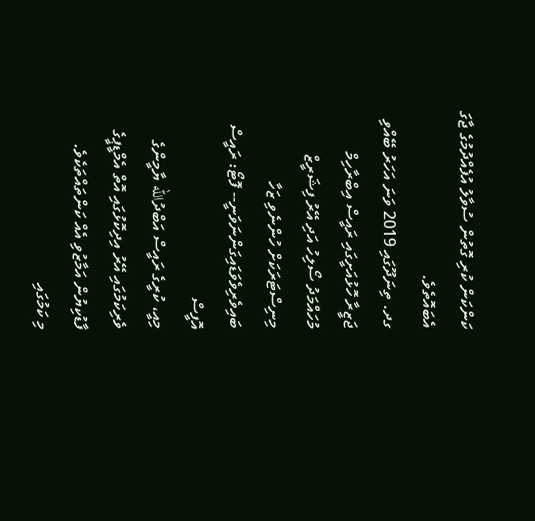ކަންކަން ކުރި ގޮތުން ސުވާލު އުފެއްދުމުގެ ޖާގަ އެބައޮތެވެ.
ގދ. ތިނަދޫގައި 2019 ވަނަ އަހަރު ބޭއްވި ޖަޒީރާ ހޮޅުއަށީގައި ރައީސް އިބްރާހިމް މުހައްމަދު ސޯލިހު އަދި އޭރު ފިޝަރީޒް މިނިސްޓަރަކަށް ހުންނެވި ޒަހާ ބައިވެރިވެވަޑައިގަންނަވަނީ-- ފޮޓޯ: ރައީސް އޮފީސް
މިއީ، ކުރީގެ ރައީސް އަބްދުالله ޔާމީންގެ ވެރިކަމުގައި އޭރު އިދިކޮޅުގައި އޮތް އެމްޑީޕީގެ ފާޑުކިޔުން އަމާޒުވި އެއް ކަންތައްތަކެވެ.
މި ކަމުގައި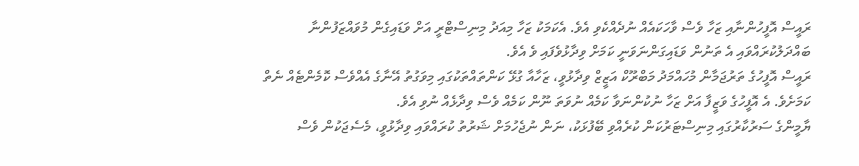ރައީސް އޮފީހުންނާއި ޒަހާ ވެސް ވާހަކައެއް ނުދެއްކެވި އެވެ. އެކަމަކު ޒަހާ މިއަދު މިނިސްޓްރީ އަށް ވަޑައިގެން މުވައްޒަފުންނާ ބައްދަލުކުރައްވައި އެ ތަނުން ވަޑައިގަންނަވަނީ ކަމަށް ވިދާޅުވެފައި ވެ އެވެ.
ރައީސް އޮފީހުގެ ތަރުޖަމާން މުހައްމަދު މަބްރޫކް އަޒީޒް ވިދާޅުވީ، ޒަހާއާ ގުޅޭ ކަންތައްތަކުގައި މިވަގުތު އޭނާގެ އެއްވެސް ކޮމެންޓެއް ނެތް ކަމަށެވެ. އެ އޮފީހުގެ ވަޒީފާ އަށް ޒަހާ ނުކުންނަވާ ކަމެއް ނުވަތަ ނޫން ކަމެއް ވެސް ވިދާޅެއް ނުވި އެވެ.
ޔާމީންގެ ސަރުކާރުގައި މިނިސްޓަރުކަން ކުރެއްވި ބޭފުޅަކު، ނަން ނުޖެހުމަށް ޝަރުތު ކުރައްވައި ވިދާޅުވީ، މެސެޖަކުން ވެސް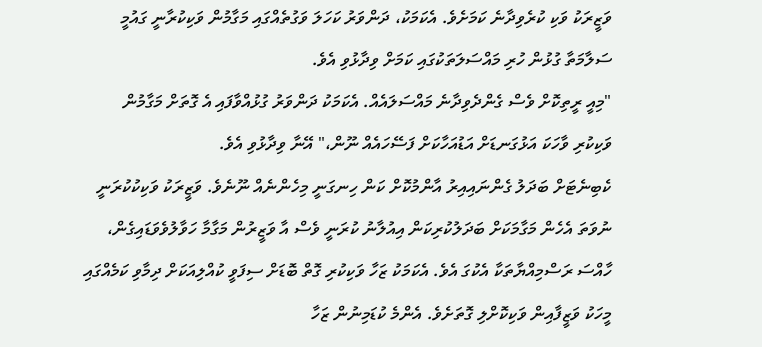ވަޒީރަކު ވަކި ކުރެވިދާނެ ކަމަށެވެ. އެކަމަކު، ދަންވަރު ކަހަލަ ވަގުތެއްގައި މަގާމުން ވަކިކުރާނީ ގައުމީ ސަލާމަތާ ގުޅުން ހުރި މައްސަލަތަކުގައި ކަމަށް ވިދާޅުވި އެވެ.
"މިއީ ރީތިކޮށް ވެސް ގެންދެވިދާނެ މައްސަލައެއް. އެކަމަކު ދަންވަރު ގުޅުއްވާފައި އެ ގޮތަށް މަގާމުން ވަކިކުރި ވާހަކަ އަޅުގަނޑަށް އަޑުއަހާކަށް ފަސޭހައެއް ނޫން،" އޭނާ ވިދާޅުވި އެވެ.
ކެބިނެޓަށް ބަދަލު ގެންނައިއިރު އާންމުކޮށް ކަން ހިނގަނީ މިހެންނެއް ނޫނެވެ. ވަޒީރަކު ވަކިކުކުރަނީ ނުވަތަ އެހެން މަގާމަކަށް ބަދަލުކުރިކަން އިއުލާނު ކުރަނީ ވެސް އާ ވަޒީރުން މަގާމާ ހަވާލުވެވަޑައިގެން، ހާއްސަ ރަސްމިއްޔާތަކާ އެކުގަ އެވެ. އެކަމަކު ޒަހާ ވަކިކުރި ގޮތް ބޮޑަށް ސިފަވީ ކުއްލިއަކަށް ދިމާވި ކަމެއްގައި މީހަކު ވަޒީފާއިން ވަކިކޮށްލި ގޮތަށެވެ. އެންމެ ކުޑަމިނުން ޒަހާ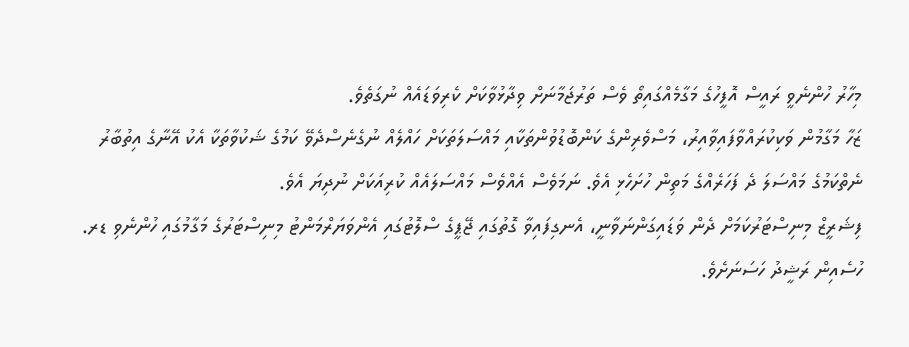މިހާރު ހުންނެވީ ރައީސް އޮފީހުގެ މަގާމެއްގައިތޯ ވެސް ތަރުޖަމާނަށް ވިދާޅުވާކަށް ކެރިވަޑައެއް ނުގަތެވެ.
ޒަހާ މަގާމުން ވަކިކުރައްވާފައިވާއިރު، މަސްވެރިންގެ ކަންބޮޑުވުންތަކާއި މައްސަލަތަކަށް ހައްލެއް ނުގެނެސްދެވޭ ކަމުގެ ޝަކުވާތަކާ އެކު އޭނާގެ އިތުބާރު ނެތްކަމުގެ މައްސަލަ ދެ ފަހަރެއްގެ މަތިން ހުށަހެޅި އެވެ. ނަމަވެސް އެއްވެސް މައްސަލައެއް ކުރިއަކަށް ނުދިޔަ އެވެ.
ފިޝަރީޒް މިނިސްޓަރުކަމަށް ދެން ވަޑައިގަންނަވާނީ، އެނގިފައިވާ ގޮތުގައި ޖޭޕީގެ ސްލޮޓުގައި އެންވަޔަރްމަންޓު މިނިސްޓަރުގެ މަގާމުގައި ހުންނެވި ޑރ. ހުސެއިން ރަޝީދު ހަސަނަށެވެ.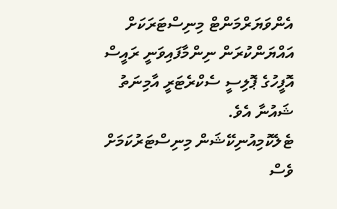އެންވަޔަރްމަންޓް މިނިސްޓަރަކަށް އައްޔަންކުރަން ނިންމާފައިވަނީ ރައީސް އޮފީހުގެ ޕޮލިސީ ސެކްރެޓަރީ އާމިނަތު ޝައުނާ އެވެ.
ޓެލެކޮމިއުނިކޭޝަން މިނިސްޓަރުކަމަށް ވެސް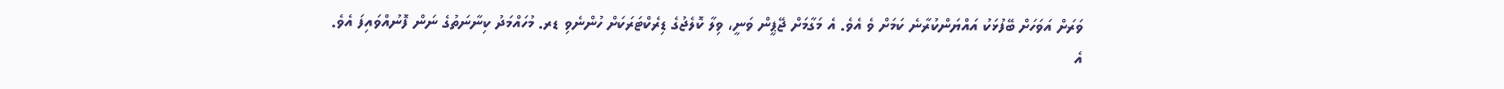ވަރަށް އަވަހަށް ބޭފުޅަކު އައްޔަންކުރާނެ ކަމަށް ވެ އެވެ. އެ މަގާމަށް ޖޭޕީން ވަނީ، ވިލާ ކޮލެޖުގެ ޑިރެކްޓަރަކަށް ހުންނެވި ޑރ. މުހައްމަދު ކިނާނަތުގެ ނަން ފޮނުއްވައިފަ އެވެ.
އެ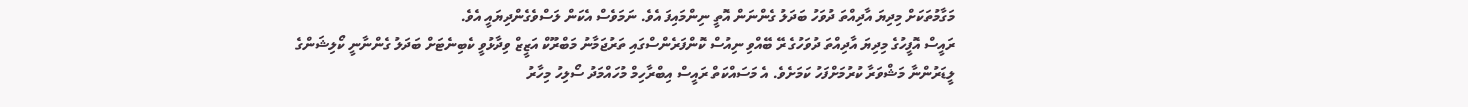މަގާމުތަކަށް މިދިޔަ އާދިއްތަ ދުވަހު ބަދަލު ގެންނަން އޮތީ ނިންމައިފަ އެވެ. ނަމަވެސް އެކަން ލަސްވެގެންދިޔައީ އެވެ.
ރައީސް އޮފީހުގެ މިދިޔަ އާދިއްތަ ދުވަހުގެ ރޭ ބޭއްވި ނިއުސް ކޮންފަރެންސްގައި ތަރުޖަމާނު މަބްރޫކް އަޒީޒް ވިދާޅުވީ ކެބިނެޓަށް ބަދަލު ގެންނާނީ ކޯލިޝަންގެ ލީޑަރުންނާ މަޝްވަރާ ކުރުމަށްފަހު ކަމަށެވެ. އެ މަސައްކަތް ރައީސް އިބްރާހިމް މުހައްމަދު ސޯލިހު މިހާރު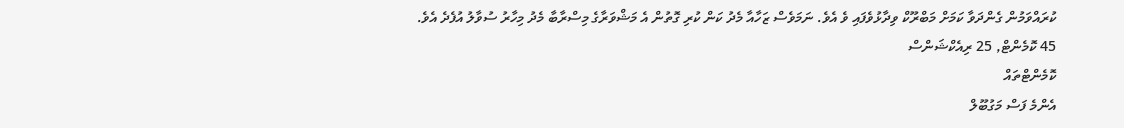ކުރައްވަމުން ގެންދަވާ ކަމަށް މަބްރޫކް ވިދާޅުވެފައި ވެ އެވެ. ނަމަވެސް ޒަހާއާ މެދު ކަން ކުރި ގޮތުން އެ މަޝްވަރާގެ މިސްރާބާ މެދު މިހާރު ސުވާލު އުފެދެ އެވެ.
45 ކޮމެންޓް, 25 ރިއެކްޝަންސް
ކޮމެންޓްތައް
އެންމެ ފަސް މަގުބޫލް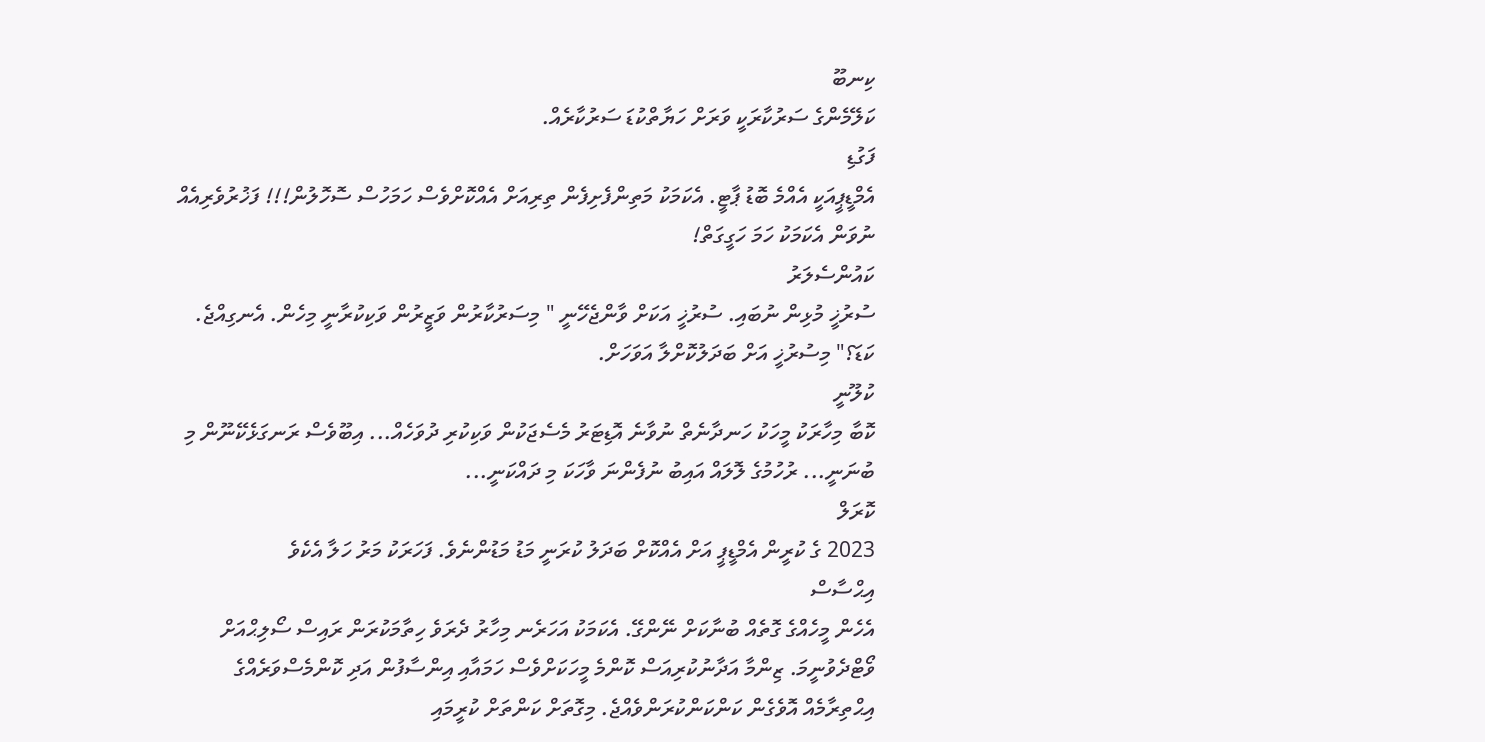ކިނބޫ
ކަލޭމެންގެ ސަރުކާރަކީ ވަރަށް ހަޔާތްކުޑަ ސަރުކާރެއް.
ފަގުޑި
އެމްޑީޕީއަކީ އެއްމެ ބޮޑު ޕާޓީ. އެކަމަކު މަތިންފެށިފެން ތިރިއަށް އެއްކޮށްވެސް ހަމަހުސް ސޮހޮލުން!!! ފަޚުރުވެރިއެއް ނުވަން އެކަމަކު ހަމަ ހަގީގަތް!
ކައުންސެލަރު
ސުރުޚީ މުޅިން ނުބައި. ސުރުޚީ އަކަށް ވާންޖެހޭނީ " މިސަރުކާރުން ވަޒީރުން ވަކިކުރާނީ މިހެން. އެނގިއްޖެ. ކަޑަ؟" މިސުރުޚީ އަށް ބަދަލުކޮށްލާ އަވަހަށް.
ކުލޫނީ
ކޮބާ މިހާރަކު މީހަކު ހަނދާނެތް ނުވާނެ އޮޑިޓަރު މެސެޖަކުން ވަކިކުރި ދުވަހެއް... އިބޫވެސް ރަނގަޅެކޭނޫން މި ބުނަނީ... ރުހުމުގެ ލޮލައް އައިބު ނުފެންނަ ވާހަކަ މި ދައްކަނީ...
ކޮރަލް
2023 ގެ ކުރީން އެމްޑީޕީ އަށް އެއްކޮށް ބަދަލު ކުރަނީ މަޑު މަޑުންނެވެ. ފަހަރަކު މަރު ހަލާ އެކެވެ
އިޙްސާސް
އެހެން މީހެއްގެ ގޮތެއް ބުނާކަށް ނޭންގޭ. އެކަމަކު އަހަރެނ މިހާރު ދެރަވެ ހިތާމަކުރަން ރައިސް ސޯލިޙްއަށް ވޯޓްދެވުނީމަ. ޒިންމާ އަދާނުކުރިއަސް ކޮންމެ މީހަކަށްވެސް ހަމައާއި އިންސާފުން އަދި ކޮންމެސްވަރެއްގެ އިޙްތިރާމެއް އޮވެގެން ކަންކަންކުރަންވެއްޖެ. މިގޮތަށް ކަންތަށް ކުރީމައި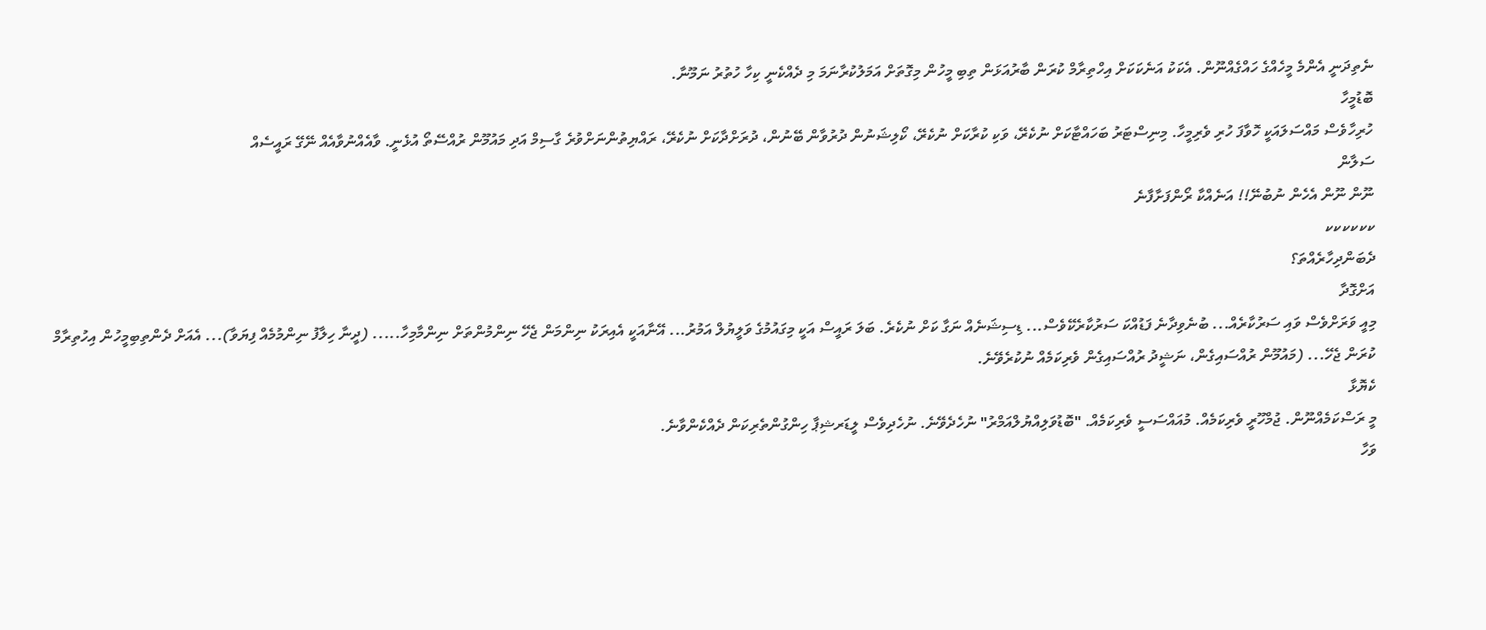ނެތިދަނީ އެންމެ މީހެއްގެ ހައްގެއްނޫން. އެކަކު އަނެކަކަށް އިހްތިރާމް ކުރަން ބާރުއަޅަން ތިބި މީހުން މިގޮތަށް އަމަލުކުރާނަމަ މި ދެއްކެނީ ކިހާ ހުތުރު ނަމޫނާ.
ބޮޑުމީހާ
ހުރިހާވެސް މައްސަލައަކީ ހޮވާފަ ހުރި ވެރިމީހާ. މިނިސްޓަރު ބަހައްޓާކަށް ނުކެރޭ، ވަކި ކުރާކަށް ނުކެރޭ، ކޯލިޝަނުން ދުރުވާން ބޭނުން، ދުރަށްދާކަށް ނުކެރޭ، ރައްޔިތުންނަށްވުރެ ގާސިމް އަދި މައުމޫން ރުއްސޭތޯ އުޅެނީ. ވާއެއްނުވާއެއް ނޭގޭ ރައީސެއް
ސަލާން
ނޫން ނޫން އެހެން ނުބުނޭ!! އަނެއްކާ ރޯންފަށާފާނެ
ކކކކކކ
ދެބަންދިހާރެއްތަ؟
އަށްގޮދާ
މިއީ ވަރަށްވެސް ވައި ސަރުކާރެއް... ބުނެވިދާނެ ފަޑުއްކަ ސަރުކާރެކޭވެސް... ޑިސިޝަނެއް ނަގާ ކަށް ނުކެރެ. ބަލަ ރައީސް އަކީ މިގައުމުގެ ވަލީޔުލް އަމުރު... އޭނާއަކީ އެއިރަކު ނިންމަން ޖެހޭ ނިންމުންތަށް ނިންމާމިހާ..... (ދީނާ ހިލާފު ނިންމުމެއް ފިޔަވާ)... އެއަށް ދެންތިބިމީހުން އިހުތިރާމް ކުރަން ޖެހޭ... (މައުމޫން ރުއްސައިގެން، ނަޝީދު ރުއްސައިގެން ވެރިކަމެއް ނުކުރެވޭނެ.
ކެޔޮޅާ
މީ ރަސްކަމެއްނޫން. ޖުމްހޫރީ ވެރިކަމެއް. މުއައްސަސީ ވެރިކަމެއް. "ބޮޑުވަލިއްޔުލްއަމްރު" ނުހެދެވޭނެ. ނުހެދިވެސް ލީޑަރޝިޕާ ހިންގުންތެރިކަން ދެއްކެންވާނެ.
ވަހާ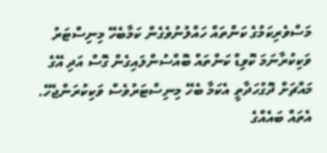މަސްވެރިކަމުގެ ކަންތައް ހައްލުނުވެގެން ކަމާބެހޭ މިނިސްޓަރު ވަކިކުރާނަމަ ކޮވިޑް ކަންތައް ބޮއްސުންލައިގެން ގޮސް އަދި އޭގެ މައްޗަށް ދޮގުހަދާތީ އެކަމާ ބެހޭ މިނިސްޓަރުވެސް ވަކިކުރަންޖެހޭ. އެތައް ބައެއްގެ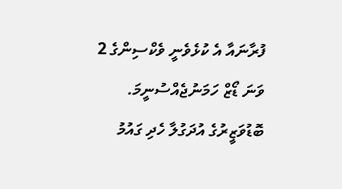ފުރާނައާ އެ ކުޅެވެނީ ވެކްސިންގެ 2 ވަނަ ޑޯޒް ހަމަނުޖެއްސުނީމަ.
ބޮޑުވަޒީރުގެ އުދަގުލާ ހެދި ގައުމު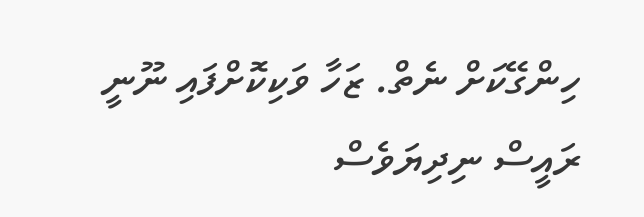ހިންގޭކަށް ނެތް. ޒަހާ ވަކިކޮށްފައި ނޫނީ ރައީސް ނިދިޔަވެސް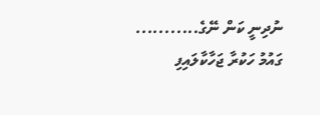ނުދިނީ ކަން ނޭގެ........... ގައުމު ހަކުރާ ޖަހާކާލައިފި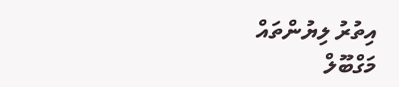އިތުރު ލިޔުންތައް
މަގްބޫލް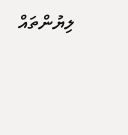ލިޔުންތައް